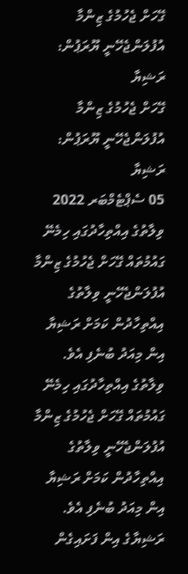ގޭހަށް ޖެހުމުގެ ޒިންމާ އުފުލަންޖެހޭނީ ޔޫރަޕުން: ރަޝިޔާ
ގޭހަށް ޖެހުމުގެ ޒިންމާ އުފުލަންޖެހޭނީ ޔޫރަޕުން: ރަޝިޔާ
05 ސެޕްޓެމްބަރ 2022
ވިލާތުގެ އިއްތިހާދުގައި ހިމެނޭ ގައުމުތައް ގޭހަށް ޖެހުމުގެ ޒިންމާ އުފުލަންޖެހޭނީ ވިލާތުގެ އިއްތިހާދުން ކަމަށް ރަޝިޔާ އިން މިއަދު ބުނެފި އެވެ.
ވިލާތުގެ އިއްތިހާދުގައި ހިމެނޭ ގައުމުތައް ގޭހަށް ޖެހުމުގެ ޒިންމާ އުފުލަންޖެހޭނީ ވިލާތުގެ އިއްތިހާދުން ކަމަށް ރަޝިޔާ އިން މިއަދު ބުނެފި އެވެ.
ރަޝިޔާގެ އިން ފަށައިގެން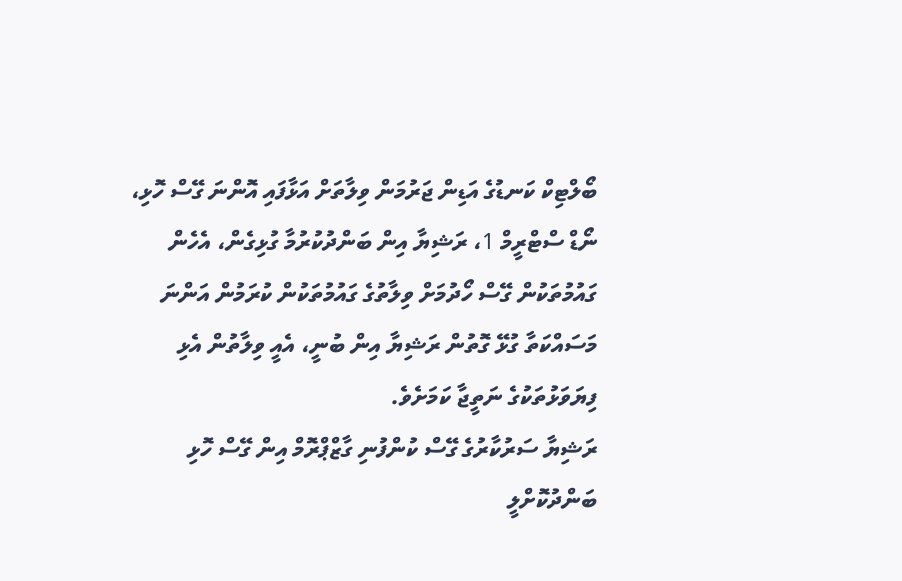ބޯލްޓިކް ކަނޑުގެ އަޑިން ޖަރުމަން ވިލާތަށް އަޅާފައި އޮންނަ ގޭސް ހޮޅި، ނޯޑް ސްޓްރީމް 1، ރަޝިޔާ އިން ބަންދުކުރުމާ ގުޅިގެން، އެހެން ގައުމުތަކުން ގޭސް ހޯދުމަށް ވިލާތުގެ ގައުމުތަކުން ކުރަމުން އަންނަ މަސައްކަތާ ގުޅޭ ގޮތުން ރަޝިޔާ އިން ބުނީ، އެއީ ވިލާތުން އެޅި ފިޔަވަޅުތަކުގެ ނަތީޖާ ކަމަށެވެ.
ރަޝިޔާ ސަރުކާރުގެ ގޭސް ކުންފުނި ގާޒްޕްރޮމް އިން ގޭސް ހޮޅި ބަންދުކޮށްލީ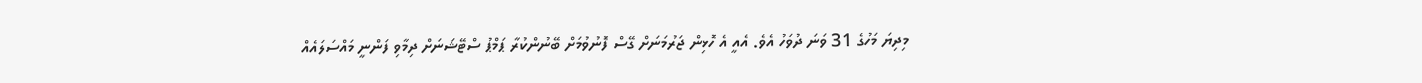މިދިޔަ މަހުގެ 31 ވަނަ ދުވަހު އެވެ. އެއީ އެ ހޮޅިން ޖަރުމަނަށް ގޭސް ފޮނުވުމަށް ބޭނުންކުރާ ޕަމްޕު ސްޓޭޝަނަށް ދިމާވި ފަންނީ މައްސަލައެއް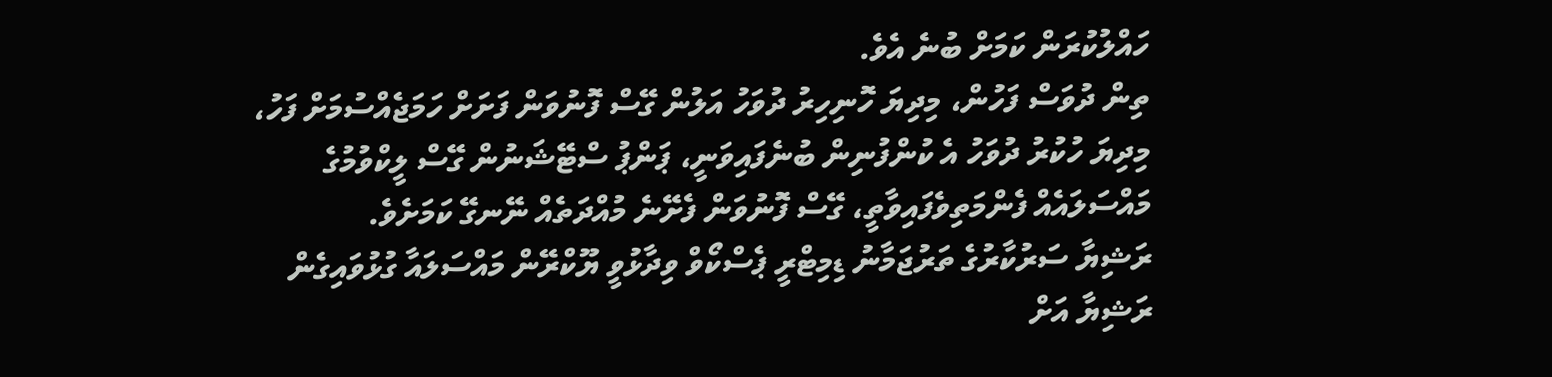ހައްލުކުރަން ކަމަށް ބުނެ އެވެ.
ތިން ދުވަސް ފަހުން، މިދިޔަ ހޮނިހިރު ދުވަހު އަލުން ގޭސް ފޮނުވަން ފަށަށް ހަމަޖެއްސުމަށް ފަހު، މިދިޔަ ހުކުރު ދުވަހު އެ ކުންފުނިން ބުނެފައިވަނީ، ޕަންޕު ސްޓޭޝަނުން ގޭސް ލީކްވުމުގެ މައްސަލައެއް ފެންމަތިވެފައިވާތީ، ގޭސް ފޮނުވަން ފެށޭނެ މުއްދަތެއް ނޭނގޭ ކަމަށެވެ.
ރަޝިޔާ ސަރުކާރުގެ ތަރުޖަމާނު ޑިމިޓްރީ ޕެސްކޯވް ވިދާޅުވީ ޔޫކްރޭން މައްސަލައާ ގުޅުވައިގެން ރަޝިޔާ އަށް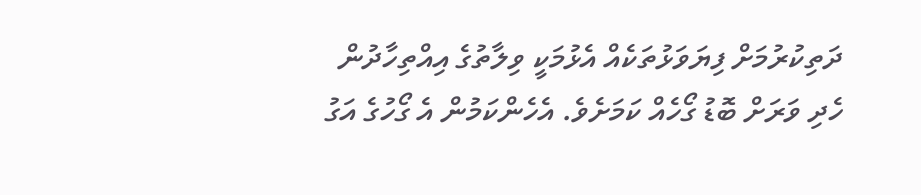ދަތިކުރުމަށް ފިޔަވަޅުތަކެއް އެޅުމަކީ ވިލާތުގެ އިއްތިހާދުން ހެދި ވަރަށް ބޮޑު ގޯހެއް ކަމަށެވެ. އެހެންކަމުން އެ ގޯހުގެ އަގު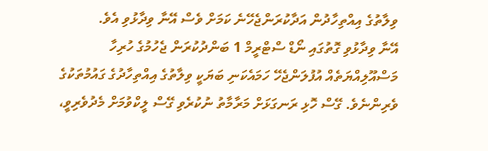ވިލާތުގެ އިއްތިހާދުން އަދާކުރަންޖެހޭނެ ކަމަށް ވެސް އޭނާ ވިދާޅުވި އެވެ.
އޭނާ ވިދާޅުވި ގޮތުގައި ނޯޑް ސްޓްރީމް 1 ބަންދުކުރަން ޖެހުމުގެ ހުރިހާ މަސްއޫލިއްޔަތެއް އުފުލަންޖެހޭ ހަމައެކަނި ބަޔަކީ ވިލާތުގެ އިއްތިހާދުގެ ގައުމުތަކުގެ ވެރިންނެވެ. ގޭސް ހޮޅި ރަނގަޅަށް މަރާމާތު ނުކުރެވި ގޭސް ލީކްވުމަށް މެދުވެރިވީ،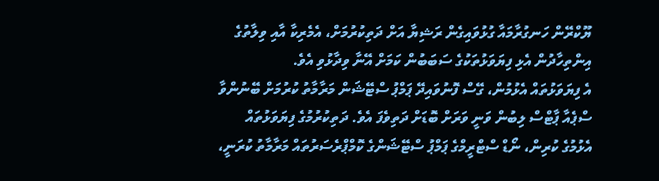ޔޫކްރޭން ހަނގުރާމައާ ގުޅުވައިގެން ރަޝިޔާ އަށް ދަތިކުރުމަށް، އެމެރިކާ އާއި ވިލާތުގެ އިންތިހާދުން އެޅި ފިޔަވަޅުތަކުގެ ސަބަބުން ކަމަށް އޭނާ ވިދާޅުވި އެވެ.
އެ ފިޔަވަޅުތައް އެޅުމުން، ގޭސް ފޮނުވައިދޭ ޕަމްޕު ސްޓޭޝަން މަރާމާތު ކުރުމަށް ބޭނުންވާ ސްޕެއާ ޕާޓްސް ލިބުން ވަނީ ވަރަށް ބޮޑަށް ދަތިވެފަ އެވެ. ދަތިކުރުމުގެ ފިޔަވަޅުތައް އެޅުމުގެ ކުރިން، ނޯޑް ސްޓްރީމްގެ ޕަމްޕު ސްޓޭޝަންގެ ކޮމްޕްރެސަރުތައް މަރާމާތު ކުރަނީ،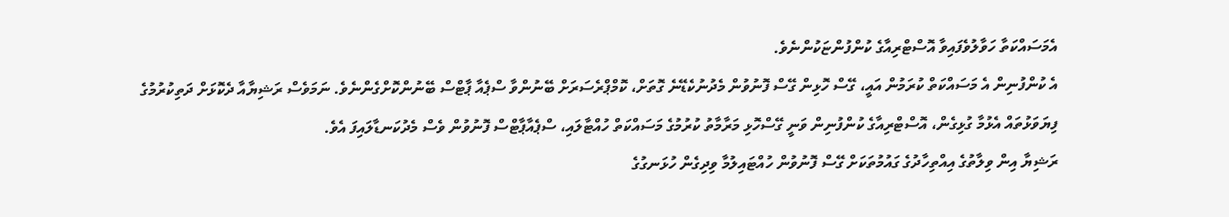އެމަސައްކަތާ ހަވާލުވެފައިވާ އޮސްޓްރިއާގެ ކުންފުންޏަކުންނެވެ.
އެ ކުންފުނިން އެ މަސައްކަތް ކުރަމުން އައީ، ގޭސް ހޮޅިން ގޭސް ފޮނުވުން މެދުނުކެޑޭނެ ގޮތަށް، ކޮމްޕްރެސަރަށް ބޭނުންވާ ސްޕެއާ ޕާޓްސް ބޭނުންކޮށްގެންނެވެ. ނަމަވެސް ރަޝިޔާއާ ދެކޮޅަށް ދަތިކުރުމުގެ ފިޔަވަޅުތައް އެޅުމާ ގުޅިގެން، އޮސްޓްރިއާގެ ކުންފުނިން ވަނީ ގޭސްހޮޅި މަރާމާތު ކުރުމުގެ މަސައްކަތް ހުއްޓާލައި، ސްޕެއާޕާޓްސް ފޮނުވުން ވެސް މެދުކަނޑާލައިފަ އެވެ.
ރަޝިޔާ އިން ވިލާތުގެ އިއްތިހާދުގެ ގައުމުތަކަށް ގޭސް ފޮނުވުން ހުއްޓައިލުމާ ވިދިގެން ހުޅަނގުގެ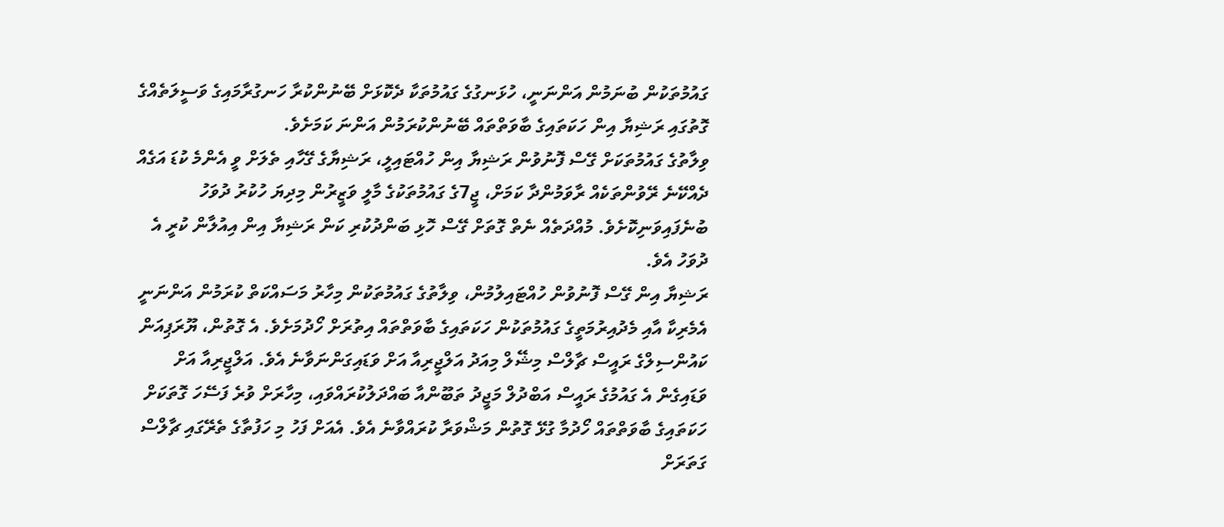ގައުމުތަކުން ބުނަމުން އަންނަނީ، ހުޅަނގުގެ ގައުމުތަކާ ދެކޮޅަށް ބޭނުންކުރާ ހަނގުރާމައިގެ ވަސީލަތެއްގެ ގޮތުގައި ރަޝިޔާ އިން ހަކަތައިގެ ބާވަތްތައް ބޭނުންކުރަމުން އަންނަ ކަމަށެވެ.
ވިލާތުގެ ގައުމުތަކަށް ގޭސް ފޮނުވުން ރަޝިޔާ އިން ހުއްޓައިލީ، ރަޝިޔާގެ ގޭހާއި ތެލަށް ވީ އެންމެ ކުޑަ އަގެއް ދެއްކޭނެ ރޭވުންތަކެއް ރާވަމުންދާ ކަމަށް، ޖީ7ގެ ގައުމުތަކުގެ މާލީ ވަޒީރުން މިދިޔަ ހުކުރު ދުވަހު ބުނެފައިވަނިކޮށެވެ. މުއްދަތެއް ނެތް ގޮތަށް ގޭސް ހޮޅި ބަންދުކުރި ކަން ރަޝިޔާ އިން އިއުލާން ކުރީ އެ ދުވަހު އެވެ.
ރަޝިޔާ އިން ގޭސް ފޮނުވުން ހުއްޓައިލުމުން، ވިލާތުގެ ގައުމުތަކުން މިހާރު މަސައްކަތް ކުރަމުން އަންނަނީ އެމެރިކާ އާއި މެދުއިރުމަތީގެ ގައުމުތަކުން ހަކަތައިގެ ބާވަތްތައް އިތުރަށް ހޯދުމަށެވެ. އެ ގޮތުން، ޔޫރަޕިއަން ކައުންސިލްގެ ރައީސް ޗާލްސް މިޝޭލް މިއަދު އަލްޖީރިއާ އަށް ވަޑައިގަންނަވާނެ އެވެ. އަލްޖީރިއާ އަށް ވަޑައިގެން އެ ގައުމުގެ ރައީސް އަބްދުލް މަޖީދު ތަބޫންއާ ބައްދަލުކުރައްވައި، މިހާރަށް ވުރެ ފަސޭހަ ގޮތަކަށް ހަކަތައިގެ ބާވަތްތައް ހޯދުމާ ގުޅޭ ގޮތުން މަޝްވަރާ ކުރައްވާނެ އެވެ. އެއަށް ފަހު މި ހަފުތާގެ ތެރޭގައި ޗާލްސް ގަތަރަށް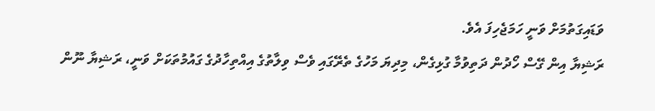ވަޑައިގަތުމަށް ވަނީ ހަމަޖެހިފަ އެވެ.
ރަޝިޔާ އިން ގޭސް ހޯދުން ދަތިވުމާ ގުޅިގެން، މިދިޔަ މަހުގެ ތެރޭގައި ވެސް ވިލާތުގެ އިއްތިހާދުގެ ގައުމުތަކަށް ވަނީ، ރަޝިޔާ ނޫން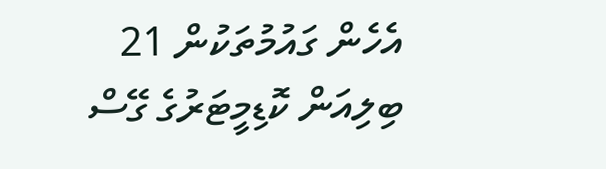އެހެން ގައުމުތަކުން 21 ބިލިއަން ކޮޑިމީޓަރުގެ ގޭސް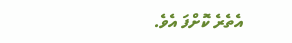އެތެރެ ކޮށްފަ އެވެ.